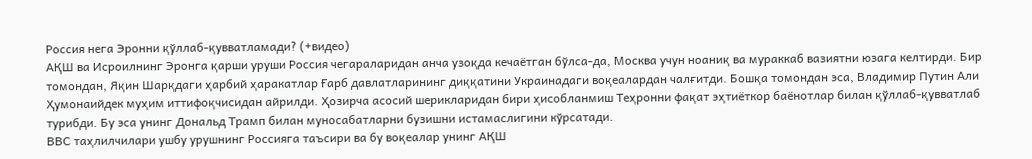Россия нега Эронни қўллаб-қувватламади? (+видео)
АҚШ ва Исроилнинг Эронга қарши уруши Россия чегараларидан анча узоқда кечаётган бўлса-да, Москва учун ноаниқ ва мураккаб вазиятни юзага келтирди. Бир томондан, Яқин Шарқдаги ҳарбий ҳаракатлар Ғарб давлатларининг диққатини Украинадаги воқеалардан чалғитди. Бошқа томондан эса, Владимир Путин Али Ҳумонаийдек муҳим иттифоқчисидан айрилди. Ҳозирча асосий шерикларидан бири ҳисобланмиш Теҳронни фақат эҳтиёткор баёнотлар билан қўллаб-қувватлаб турибди. Бу эса унинг Дональд Трамп билан муносабатларни бузишни истамаслигини кўрсатади.
BBC таҳлилчилари ушбу урушнинг Россияга таъсири ва бу воқеалар унинг АҚШ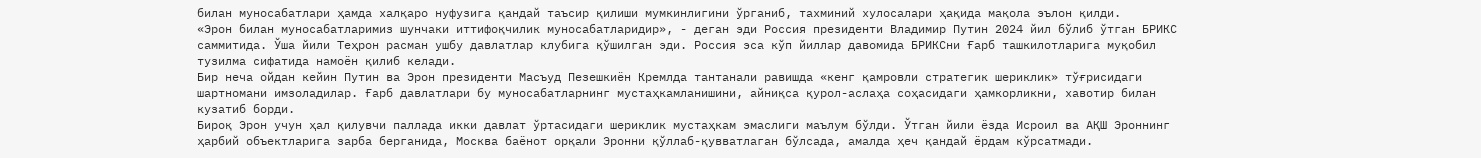билан муносабатлари ҳамда халқаро нуфузига қандай таъсир қилиши мумкинлигини ўрганиб, тахминий хулосалари ҳақида мақола эълон қилди.
«Эрон билан муносабатларимиз шунчаки иттифоқчилик муносабатларидир», - деган эди Россия президенти Владимир Путин 2024 йил бўлиб ўтган БРИКС саммитида. Ўша йили Теҳрон расман ушбу давлатлар клубига қўшилган эди. Россия эса кўп йиллар давомида БРИКСни Ғарб ташкилотларига муқобил тузилма сифатида намоён қилиб келади.
Бир неча ойдан кейин Путин ва Эрон президенти Масъуд Пезешкиён Кремлда тантанали равишда «кенг қамровли стратегик шериклик» тўғрисидаги шартномани имзоладилар. Ғарб давлатлари бу муносабатларнинг мустаҳкамланишини, айниқса қурол-аслаҳа соҳасидаги ҳамкорликни, хавотир билан кузатиб борди.
Бироқ Эрон учун ҳал қилувчи паллада икки давлат ўртасидаги шериклик мустаҳкам эмаслиги маълум бўлди. Ўтган йили ёзда Исроил ва АҚШ Эроннинг ҳарбий объектларига зарба берганида, Москва баёнот орқали Эронни қўллаб-қувватлаган бўлсада, амалда ҳеч қандай ёрдам кўрсатмади.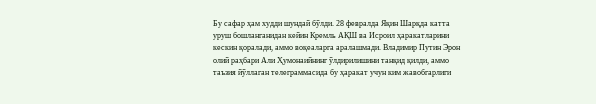Бу сафар ҳам худди шундай бўлди. 28 февралда Яқин Шарқда катта уруш бошланганидан кейин Кремль АҚШ ва Исроил ҳаракатларини кескин қоралади, аммо воқеаларга аралашмади. Владимир Путин Эрон олий раҳбари Али Ҳумонаийнинг ўлдирилишини танқид қилди, аммо таъзия йўллаган телеграммасида бу ҳаракат учун ким жавобгарлиги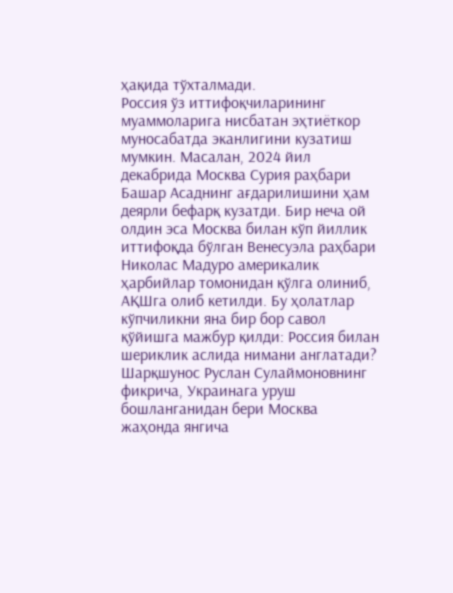ҳақида тўхталмади.
Россия ўз иттифоқчиларининг муаммоларига нисбатан эҳтиёткор муносабатда эканлигини кузатиш мумкин. Масалан, 2024 йил декабрида Москва Сурия раҳбари Башар Асаднинг ағдарилишини ҳам деярли бефарқ кузатди. Бир неча ой олдин эса Москва билан кўп йиллик иттифоқда бўлган Венесуэла раҳбари Николас Мадуро америкалик ҳарбийлар томонидан қўлга олиниб, АҚШга олиб кетилди. Бу ҳолатлар кўпчиликни яна бир бор савол қўйишга мажбур қилди: Россия билан шериклик аслида нимани англатади?
Шарқшунос Руслан Сулаймоновнинг фикрича, Украинага уруш бошланганидан бери Москва жаҳонда янгича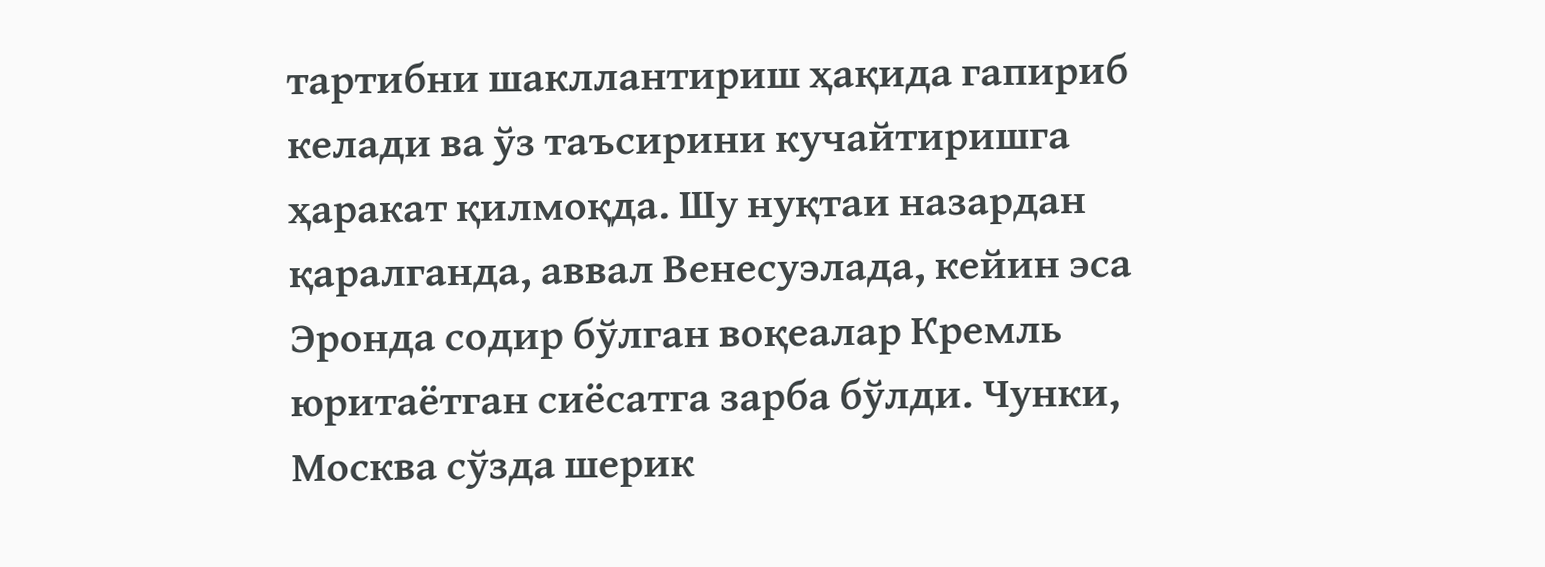тартибни шакллантириш ҳақида гапириб келади ва ўз таъсирини кучайтиришга ҳаракат қилмоқда. Шу нуқтаи назардан қаралганда, аввал Венесуэлада, кейин эса Эронда содир бўлган воқеалар Кремль юритаётган сиёсатга зарба бўлди. Чунки, Москва сўзда шерик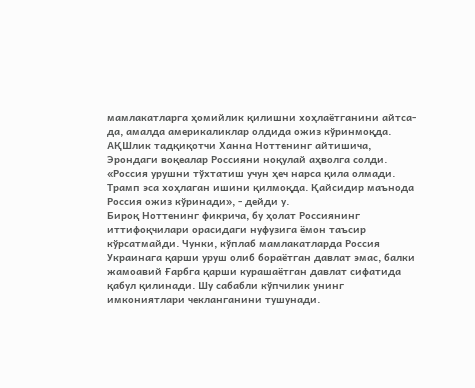мамлакатларга ҳомийлик қилишни хоҳлаётганини айтса-да, амалда америкаликлар олдида ожиз кўринмоқда.
АҚШлик тадқиқотчи Ханна Ноттенинг айтишича, Эрондаги воқеалар Россияни ноқулай аҳволга солди. «Россия урушни тўхтатиш учун ҳеч нарса қила олмади. Трамп эса хоҳлаган ишини қилмоқда. Қайсидир маънода Россия ожиз кўринади», - дейди у.
Бироқ Ноттенинг фикрича, бу ҳолат Россиянинг иттифоқчилари орасидаги нуфузига ёмон таъсир кўрсатмайди. Чунки, кўплаб мамлакатларда Россия Украинага қарши уруш олиб бораётган давлат эмас, балки жамоавий Ғарбга қарши курашаётган давлат сифатида қабул қилинади. Шу сабабли кўпчилик унинг имкониятлари чекланганини тушунади.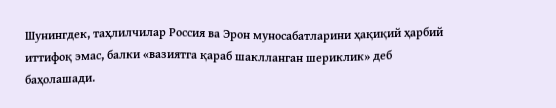Шунингдек, таҳлилчилар Россия ва Эрон муносабатларини ҳақиқий ҳарбий иттифоқ эмас, балки «вазиятга қараб шаклланган шериклик» деб баҳолашади.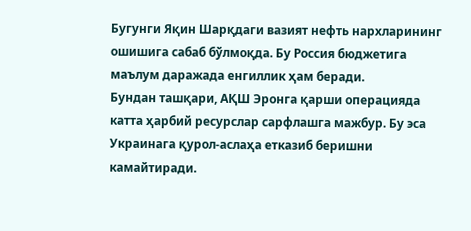Бугунги Яқин Шарқдаги вазият нефть нархларининг ошишига сабаб бўлмоқда. Бу Россия бюджетига маълум даражада енгиллик ҳам беради.
Бундан ташқари, АҚШ Эронга қарши операцияда катта ҳарбий ресурслар сарфлашга мажбур. Бу эса Украинага қурол-аслаҳа етказиб беришни камайтиради.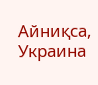Айниқса, Украина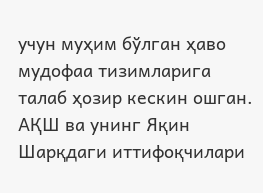учун муҳим бўлган ҳаво мудофаа тизимларига талаб ҳозир кескин ошган. АҚШ ва унинг Яқин Шарқдаги иттифоқчилари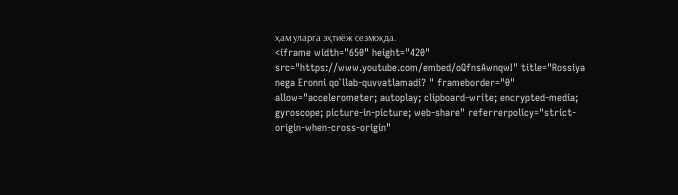ҳам уларга эҳтиёж сезмоқда.
<iframe width="650" height="420" src="https://www.youtube.com/embed/oQfnsAwnqwI" title="Rossiya nega Eronni qo`llab-quvvatlamadi? " frameborder="0" allow="accelerometer; autoplay; clipboard-write; encrypted-media; gyroscope; picture-in-picture; web-share" referrerpolicy="strict-origin-when-cross-origin"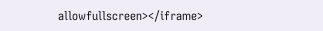allowfullscreen></iframe>